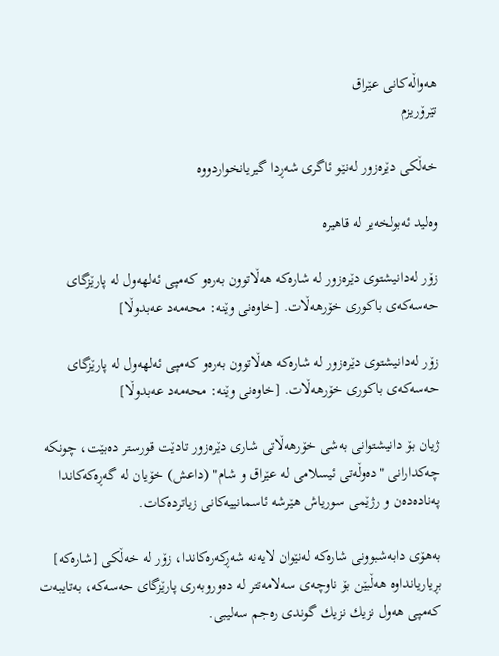هه‌واڵه‌كانی عێراق
تێرۆریزم

خەڵکی دێرەزور لەنێو ئاگری شەڕدا گیریانخواردووە

وەلید ئەبولخەیر لە قاهیرە

زۆر لەدانیشتوی دێرەزور لە شارەکە هەڵاتوون بەرەو کەمپی ئەلهەول لە پارێزگای حەسەکەی باکوری خۆرهەڵات. [خاوەنی وێنە: محەمەد عەبدوڵا]

زۆر لەدانیشتوی دێرەزور لە شارەکە هەڵاتوون بەرەو کەمپی ئەلهەول لە پارێزگای حەسەکەی باکوری خۆرهەڵات. [خاوەنی وێنە: محەمەد عەبدوڵا]

ژیان بۆ دانیشتوانی بەشی خۆرهەڵاتی شاری دێرەزور تادێت قورستر دەبێت، چونکە چەکدارانی "دەوڵەتی ئیسلامی لە عێراق و شام" (داعش) خۆیان لە گەڕەکەکاندا پەنادەدەن و رژێمی سوریاش هێرشە ئاسمانییەکانی زیاتردەکات.

بەهۆی دابەشبوونی شارەکە لەنێوان لایەنە شەڕکەرەکاندا، زۆر لە خەڵکی [شارەکە] بڕیاریانداوە هەڵبێن بۆ ناوچەی سەلامەتتر لە دەوروبەری پارێزگای حەسەکە، بەتایبەت کەمپی هەول نزیك نزیك گوندی رەجم سەلیبی.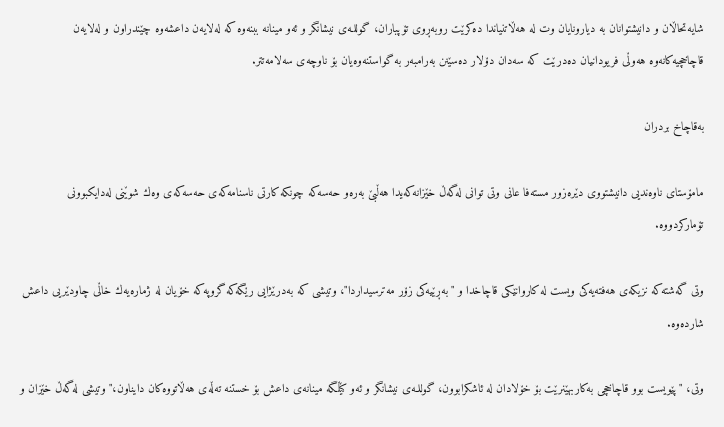شایەتحاڵان و دانیشتوانان بە دیارونایان وت لە هەڵاتنیاندا دەکرێت روبەڕوی تۆپباران، گوللـەی نیشانگر و ئەو مینانە ببنەوە کە لەلایەن داعشەوە چێندراون و لەلایەن قاچاخچیەکانەوە هەوڵی فریودانیان دەدرێت کە سەدان دۆلار دەسێنن بەرامبەر بە گواستنەوەیان بۆ ناوچەی سەلامەتتر.

بەقاچاخ بردران

مامۆستای ناوەندیی دانیشتووی دێرەزور مستەفا عانی وتی توانی لەگەڵ خێزانەکەیدا هەڵبێ بەرەو حەسەکە چونکە کارتی ناسنامەکەی حەسەکەی وەك شوێنی لەدایکبوونی تۆمارکردووە.

وتی گەشتەکە نزیکەی هەفتەیەکی ویست لە کاروانێکی قاچاخدا و "بەڕێیەکی زۆر مەترسیداردا"، وتیشی کە بەدرێژایی رێگەکە گروپەکە خۆیان لە ژمارەیەك خاڵی چاودێریی داعش شاردەوە.

وتی، "پێویست بوو قاچاخچی بەکاربهێنرێت بۆ خۆلادان لە ئاشکرابوون، گوللـەی نیشانگر و ئەو کێڵگە مینانەی داعش بۆ خستنە تەڵەی هەڵاتووەکان دایناون،" وتیشی لەگەڵ خێزان و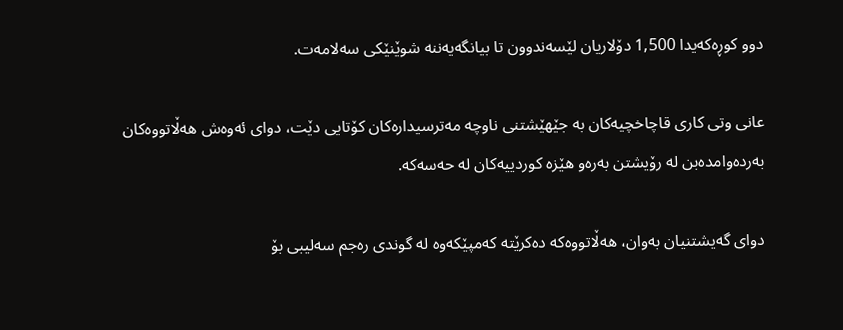دوو کوڕەکەیدا 1,500 دۆلاریان لێسەندوون تا بیانگەیەننە شوێنێکی سەلامەت.

عانی وتی کاری قاچاخچیەکان بە جێهێشتنی ناوچە مەترسیدارەکان کۆتایی دێت، دوای ئەوەش هەڵاتووەکان بەردەوامدەبن لە رۆیشتن بەرەو هێزە کوردییەکان لە حەسەکە.

دوای گەیشتنیان بەوان، هەڵاتووەکە دەکرێتە کەمپێکەوە لە گوندی رەجم سەلیبی بۆ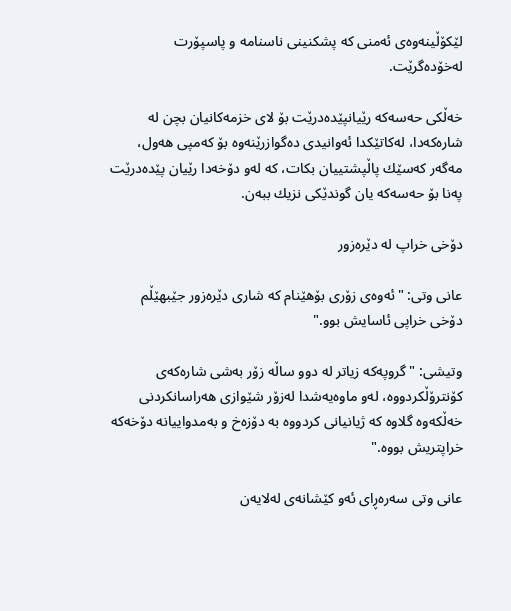لێکۆڵینەوەی ئەمنی کە پشکنینی ناسنامە و پاسپۆرت لەخۆدەگرێت.

خەڵکی حەسەکە رێیانپێدەدرێت بۆ لای خزمەکانیان بچن لە شارەکەدا، لەکاتێکدا ئەوانیدی دەگوازرێنەوە بۆ کەمپی هەول، مەگەر کەسێك پاڵپشتییان بکات، کە لەو دۆخەدا رێیان پێدەدرێت پەنا بۆ حەسەکە یان گوندێکی نزیك ببەن.

دۆخی خراپ لە دێرەزور

عانی وتی: "ئەوەی زۆری بۆهێنام کە شاری دێرەزور جێبهێڵم دۆخی خراپی ئاسایش بوو."

وتیشی: "گروپەکە زیاتر لە دوو ساڵە زۆر بەشی شارەکەی کۆنترۆڵکردووە، لەو ماوەیەشدا لەزۆر شێوازی هەراسانکردنی خەڵکەوە گلاوە کە ژیانیانی کردووە بە دۆزەخ و بەمدواییانە دۆخەکە خراپتریش بووە."

عانی وتی سەرەڕای ئەو کێشانەی لەلایەن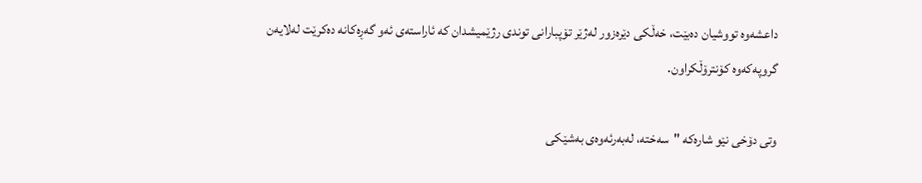داعشەوە تووشیان دەبێت، خەڵکی دێرەزور لەژێر تۆپبارانی توندی رژێمیشدان کە ئاراستەی ئەو گەڕەکانە دەکرێت لەلایەن گروپەکەوە کۆنترۆڵکراون.

وتی دۆخی نێو شارەکە "سەختە، لەبەرئەوەی بەشێکی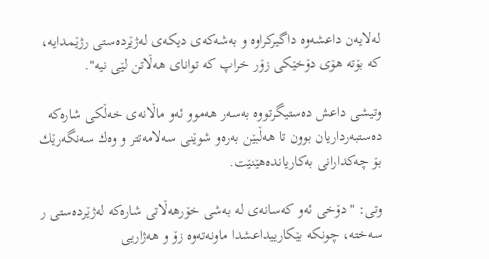لەلایەن داعشەوە داگیرکراوە و بەشەکەی دیکەی لەژێردەستی رژێمدایە، کە بۆتە هۆی دۆخێکی زۆر خراپ کە توانای هەڵاتن لێی نیە".

وتیشی داعش دەستیگرتووە بەسەر هەموو ئەو ماڵانەی خەڵکی شارەکە دەستبەرداریان بوون تا هەڵبێن بەرەو شوێنی سەلامەتتر و وەك سەنگەرێك بۆ چەکدارانی بەکاریاندەهێنێت.

وتی: "دۆخی ئەو کەسانەی لە بەشی خۆرهەڵاتی شارەکە لەژێردەستی ر سەختە، چونکە بێکارییداعشدا ماونەتەوە زۆ و هەژاریی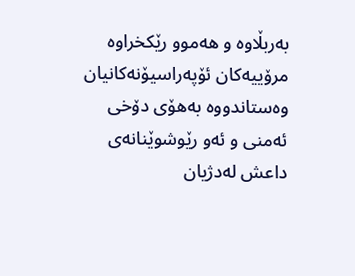بەربڵاوە و هەموو رێکخراوە مرۆییەکان ئۆپەراسیۆنەکانیان وەستاندووە بەهۆی دۆخی ئەمنی و ئەو رێوشوێنانەی داعش لەدژیان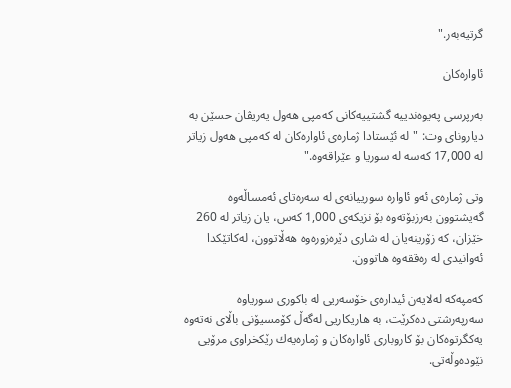گرتیەبەر."

ئاوارەکان

بەرپرسی پەیوەندییە گشتییەکانی کەمپی هەول یەریڤان حسێن بە دیارونای وت: "لە ئێستادا ژمارەی ئاوارەکان لە کەمپی هەول زیاتر لە 17,000 کەسە لە سوریا و عێراقەوە."

وتی ژمارەی ئەو ئاوارە سورییانەی لە سەرەتای ئەمساڵەوە گەیشتوون بەرزبۆتەوە بۆ نزیکەی 1,000 کەس، یان زیاتر لە 260 خێزان، کە زۆرینەیان لە شاری دێرەزورەوە هەڵاتوون، لەکاتێکدا ئەوانیدی لە رەققەوە هاتوون.

کەمپەکە لەلایەن ئیدارەی خۆسەریی لە باکوری سوریاوە سەرپەرشتی دەکرێت، بە هاریکاریی لەگەڵ کۆمسیۆنی باڵای نەتەوە یەکگرتوەکان بۆ کاروباری ئاوارەکان و ژمارەیەك رێکخراوی مرۆیی نێودەوڵەتی.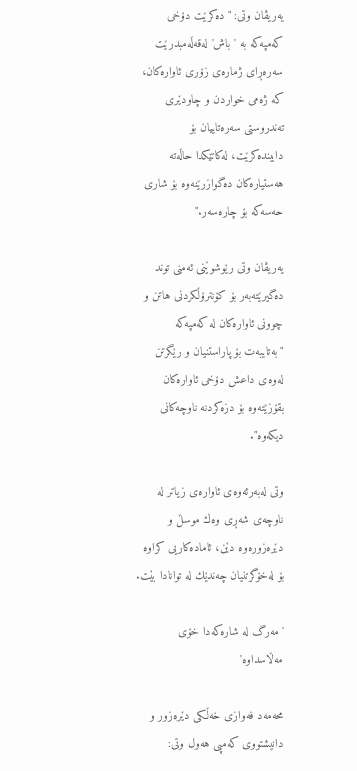یەریڤان وتی: "دەکرێت دۆخی کەمپەکە بە 'باش' لەقەڵەمبدرێت سەرەڕای ژمارەی زۆری ئاوارەکان، کە ژەمی خواردن و چاودێری تەندروستی سەرەتاییان بۆ دابیندەکرێت، لەکاتێکدا حاڵەتە هەستیارەکان دەگوازرێنەوە بۆ شاری حەسەکە بۆ چارەسەر."

یەریڤان وتی رێوشوێنی ئەمنی توند دەگیرێتەبەر بۆ کۆنترۆڵکردنی هاتن و چوونی ئاوارەکان لە کەمپەکە "بەتایبەت بۆ پاراستنیان و رێگرتن لەوەی داعش دۆخی ئاوارەکان بقۆزێتەوە بۆ دزەکردنە ناوچەکانی دیکەوە".

وتی لەبەرئەوەی ئاوارەی زیاتر لە ناوچەی شەڕی وەك موسڵ و دێرەزورەوە دێن، ئامادەکاریی کراوە بۆ لەخۆگرتنیان چەندێك لە توانادا بێت.

'مەرگ لە شارەکەدا خۆی مەڵاسداوە'

محەمەد فەوازی خەڵکی دێرەزور و دانیشتووی کەمپی هەول وتی: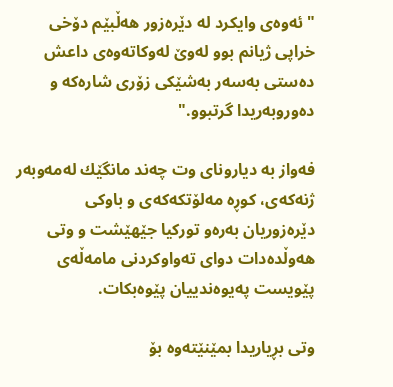"ئەوەی وایکرد لە دێرەزور هەڵبێم دۆخی خراپی ژیانم بوو لەوێ لەوکاتەوەی داعش دەستی بەسەر بەشێکی زۆری شارەکە و دەوروبەریدا گرتبوو."

فەواز بە دیارونای وت چەند مانگێك لەمەوبەر ژنەکەی، کوڕە مەلۆتکەکەی و باوکی دێرەزوریان بەرەو تورکیا جێهێشت و وتی هەوڵدەدات دوای تەواوکردنی مامەڵەی پێویست پەیوەندییان پێوەبکات.

وتی بڕیاریدا بمێنێتەوە بۆ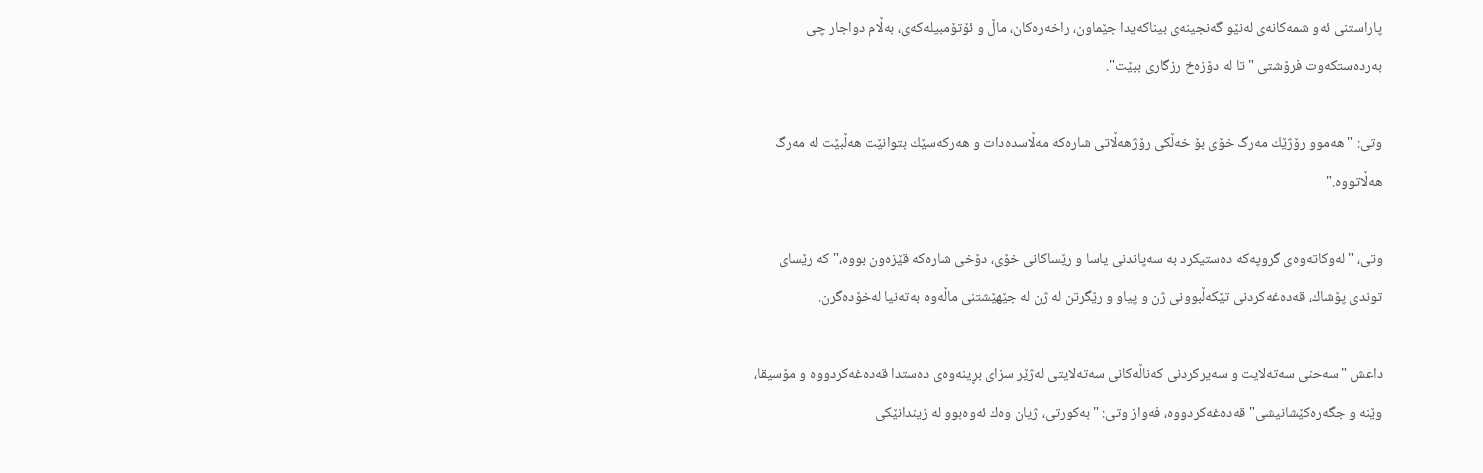پاراستنی ئەو شمەکانەی لەنێو گەنجینەی بیناکەیدا جێماون، راخەرەکان، ماڵ و ئۆتۆمبیلەکەی، بەڵام دواجار چی بەردەستکەوت فرۆشتی "تا لە دۆزەخ رزگاری ببێت".

وتی: "هەموو رۆژێك مەرگ خۆی بۆ خەڵکی رۆژهەڵاتی شارەکە مەڵاسدەدات و هەرکەسێك بتوانێت هەڵبێت لە مەرگ هەڵاتووە."

وتی، "لەوکاتەوەی گروپەکە دەستیکرد بە سەپاندنی یاسا و رێساکانی خۆی، دۆخی شارەکە قێزەون بووە،" کە رێسای توندی پۆشاك، قەدەغەکردنی تێکەڵبوونی ژن و پیاو و رێگرتن لە ژن لە جێهێشتنی ماڵەوە بەتەنیا لەخۆدەگرن.

داعش "سەحنی سەتەلایت و سەیرکردنی کەناڵەکانی سەتەلایتی لەژێر سزای بڕینەوەی دەستدا قەدەغەکردووە و مۆسیقا، وێنە و جگەرەکێشانیشی" قەدەغەکردووە، فەواز وتی: "بەکورتی، ژیان وەك ئەوەبوو لە زیندانێکی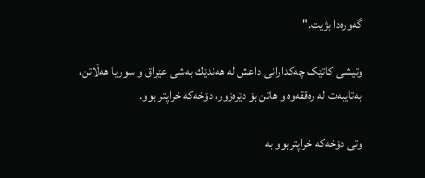گەورەدا بژیت."

وتیشی کاتێک چەکدارانی داعش لە هەندێك بەشی عێراق و سوریا هەڵاتن، بەتایبەت لە رەققەوە و هاتن بۆ دێرەزور، دۆخەکە خراپتر بوو.

وتی دۆخەکە خراپتربوو بە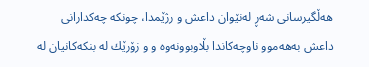هەڵگیرسانی شەڕ لەنێوان داعش و رژێمدا، چونکە چەکدارانی داعش بەهەموو ناوچەکاندا بڵاوبوونەوە و و زۆرێك لە بنکەکانیان لە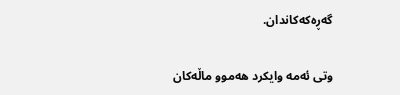گەڕەکەکاندان.

وتی ئەمە وایکرد هەموو ماڵەکان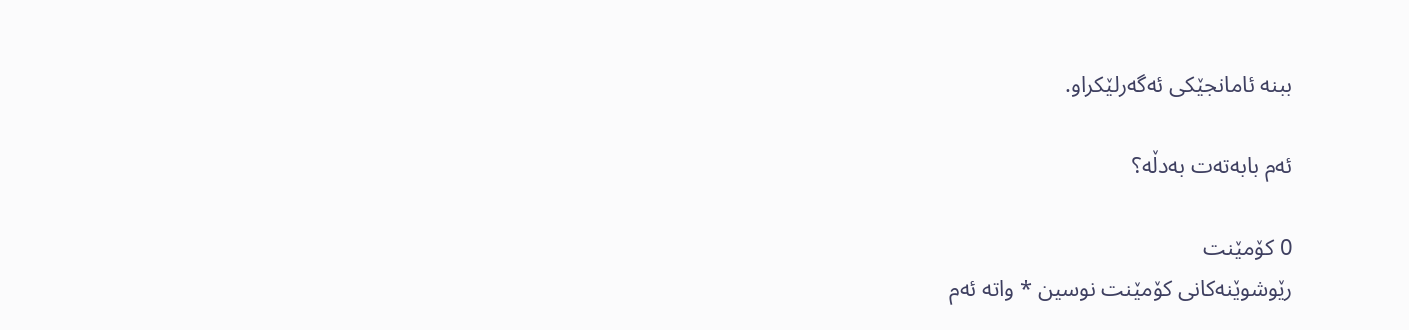ببنە ئامانجێکی ئەگەرلێکراو.

ئەم بابەتەت بەدڵە؟

0 كۆمێنت
رێوشوێنەکانی کۆمێنت نوسین * واتە ئەم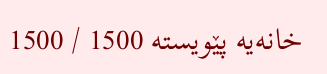خانەیە پێویستە 1500 / 1500